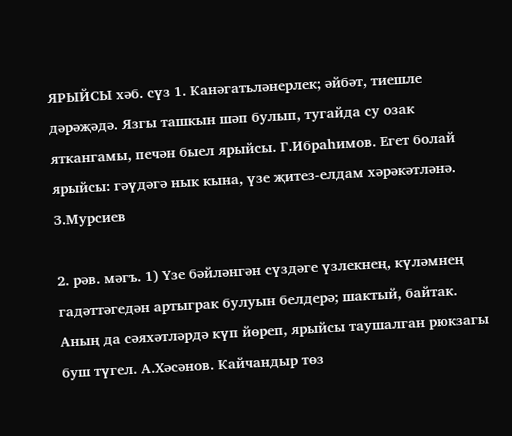ЯРЫЙСЫ хәб. сүз 1. Канәгатьләнерлек; әйбәт, тиешле дәрәҗәдә. Язгы ташкын шәп булып, тугайда су озак яткангамы, печән быел ярыйсы. Г.Ибраһимов. Егет болай ярыйсы: гәүдәгә нык кына, үзе җитез-елдам хәрәкәтләнә. З.Мурсиев

2. рәв. мәгъ. 1) Үзе бәйләнгән сүздәге үзлекнең, күләмнең гадәттәгедән артыграк булуын белдерә; шактый, байтак. Аның да сәяхәтләрдә күп йөреп, ярыйсы таушалган рюкзагы буш түгел. А.Хәсәнов. Кайчандыр төз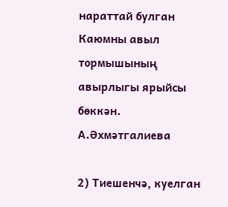нараттай булган Каюмны авыл тормышының авырлыгы ярыйсы бөккән. А.Әхмәтгалиева

2) Тиешенчә, куелган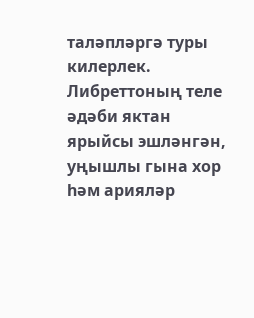таләпләргә туры килерлек. Либреттоның теле әдәби яктан ярыйсы эшләнгән, уңышлы гына хор һәм арияләр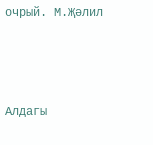очрый. М.Җәлил



Алдагы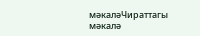мәкаләЧираттагы мәкалә